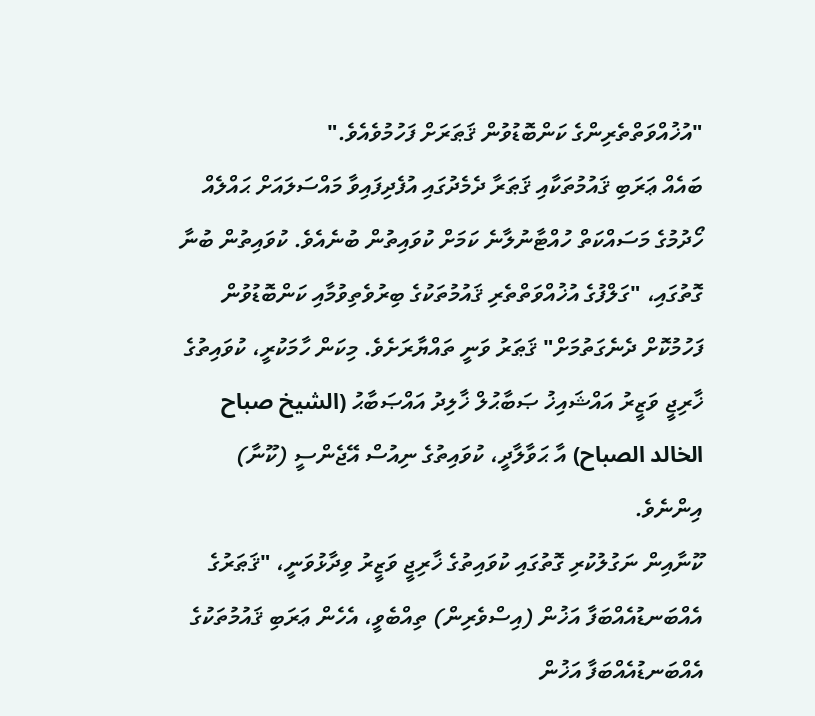"އުޚުއްވަތްތެރިންގެ ކަންބޮޑުވުން ޤަޠަރަށް ފަހުމުވެއެވެ."
ބައެއް ޢަރަބި ޤައުމުތަކާއި ޤަޠަރާ ދެމެދުގައި އުފެދިފައިވާ މައްސަލައަށް ޙައްލެއް ހޯދުމުގެ މަސައްކަތް ހުއްޓާނުލާނެ ކަމަށް ކުވައިތުން ބުނެއެވެ. ކުވައިތުން ބުނާ ގޮތުގައި، "ގަލްފުގެ އުޚުއްވަތްތެރި ޤައުމުތަކުގެ ބިރުވެތިވުމާއި ކަންބޮޑުވުން ފަހުމުކޮށް ދެނެގަތުމަށް" ޤަޠަރު ވަނީ ތައްޔާރަށެވެ. މިކަން ހާމަކުރީ، ކުވައިތުގެ ޚާރިޖީ ވަޒީރު އައްޝައިޚު ޞަބާޙުލް ޚާލިދު އައްޞަބާޙު (الشيخ صباح الخالد الصباح) އާ ޙަވާލާދީ، ކުވައިތުގެ ނިއުސް އޭޖެންސީ (ކޫނާ) އިންނެވެ.
ކޫނާއިން ނަގުލުކުރި ގޮތުގައި ކުވައިތުގެ ޚާރިޖީ ވަޒީރު ވިދާޅުވަނީ، "ޤަޠަރުގެ އެއްބަނޑުއެއްބަފާ އަޚުން (އިސްވެރިން) ތިއްބެވީ، އެހެން ޢަރަބި ޤައުމުތަކުގެ އެއްބަނޑުއެއްބަފާ އަޚުން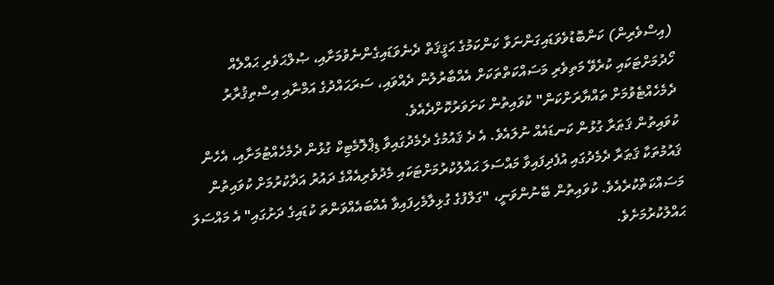(އިސްވެރިން) ކަންބޮޑުވެވަޑައިގަންނަވާ ކަންކަމުގެ ޙަޤީޤަތް ދެނެވަޑައިގެންނެވުމަށާއި، ޞުލްޙަވެރި ޙައްލެއް ހޯދުމަށްޓަކައި ކުރެވޭ މަތިވެރި މަސައްކަތްތަކަށް އެއްބާރުލުން ދެއްވައި، ސަރަޙައްދުގެ އަމްނާއި އިސްތިޤުރާރު ދެމެހެއްޓެވުމަށް ތައްޔާރަށްކަން" ކުވައިތުން ކަށަވަރުކޮށްދެއެވެ.
ކުވައިތުން ޤަޠަރާ ގުޅުން ކަނޑައެއް ނުލައެވެ. އެ ދެ ޤައުމުގެ ދެމެދުގައިވާ ޑިޕްލޮމެޓިކް ގުޅުން ދެމެހެއްޓުމަށާއި، އެހެން ޤައުމުތަކާ ޤަޠަރާ ދެމެދުގައި އުފެދިފައިވާ މައްސަލަ ޙައްލުކުރުމަށްޓަކައި މެދުވެރިއެއްގެ ދައުރު އަދާކުރުމަށް ކުވައިތުން މަސައްކަތްކުރެއެވެ. ކުވައިތުން ބޭނުންވަނީ، "ގަލްފުގެ ގުޅިލާމެހިފައިވާ އެއްބައެއްވަންތަ ކުޑައިގެ ދަށުގައި" އެ މައްސަލަ ޙައްލުކުރުމަށެވެ.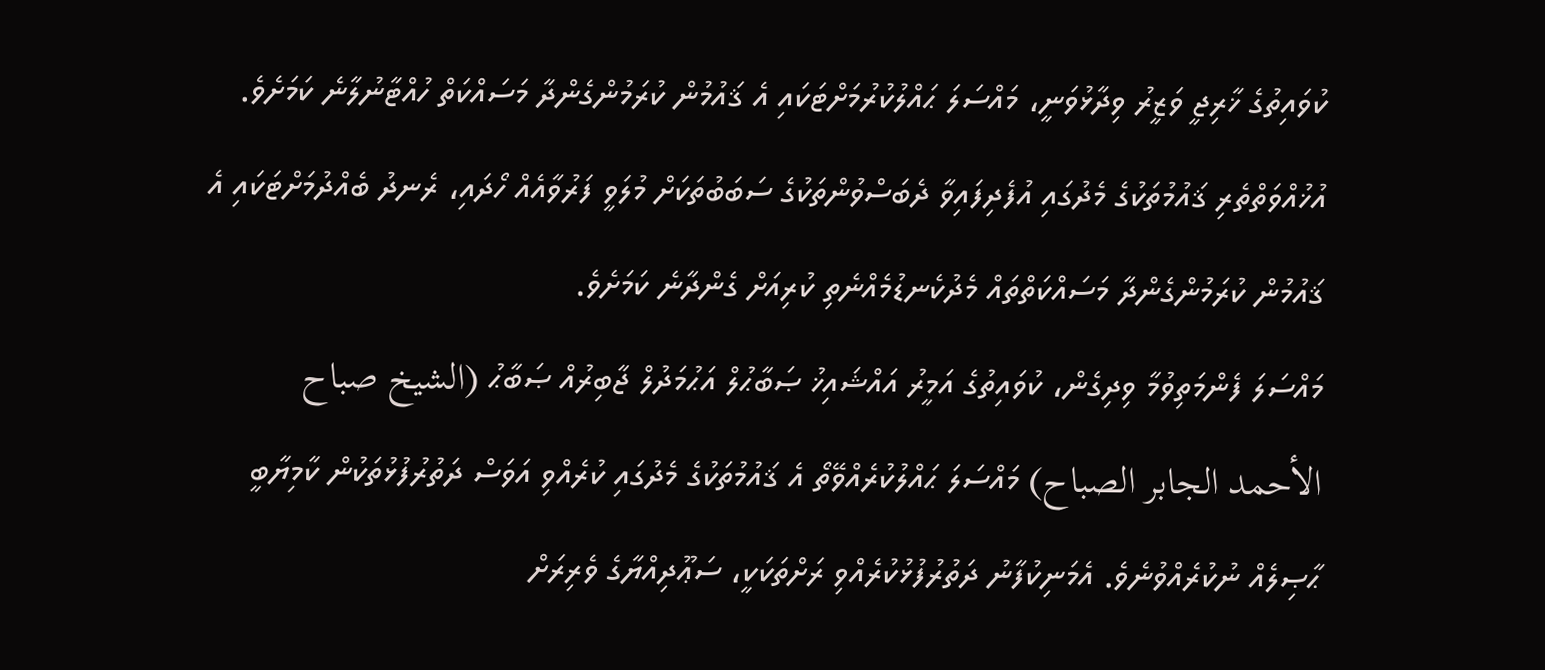ކުވައިތުގެ ޚާރިޖީ ވަޒީރު ވިދާޅުވަނީ، މައްސަލަ ޙައްލުކުރުމަށްޓަކައި އެ ޤައުމުން ކުރަމުންގެންދާ މަސައްކަތް ހުއްޓާނުލާނެ ކަމަށެވެ. އުޚުއްވަތްތެރި ޤައުމުތަކުގެ މެދުގައި އުފެދިފައިވާ ދެބަސްވުންތަކުގެ ސަބަބުތަކަށް މުލަވީ ފަރުވާއެއް ހޯދައި، ރެނދު ބެއްދުމަށްޓަކައި އެ ޤައުމުން ކުރަމުންގެންދާ މަސައްކަތްތައް މެދުކެނޑުމެއްނެތި ކުރިއަށް ގެންދާނެ ކަމަށެވެ.
މައްސަލަ ފެންމަތިވުމާ ވިދިގެން، ކުވައިތުގެ އަމީރު އައްޝައިޚު ޞަބާޙުލް އަޙުމަދުލް ޖާބިރުއް ޞަބާޙު (الشيخ صباح الأحمد الجابر الصباح) މައްސަލަ ޙައްލުކުރެއްވޭތޯ އެ ޤައުމުތަކުގެ މެދުގައި ކުރެއްވި އަވަސް ދަތުރުފުޅުތަކުން ކާމިޔާބީ ޙާޞިލެއް ނުކުރެއްވުނެވެ. އެމަނިކުފާނު ދަތުރުފުޅުކުރެއްވި ރަށްތަކަކީ، ސަޢޫދިއްޔާގެ ވެރިރަށް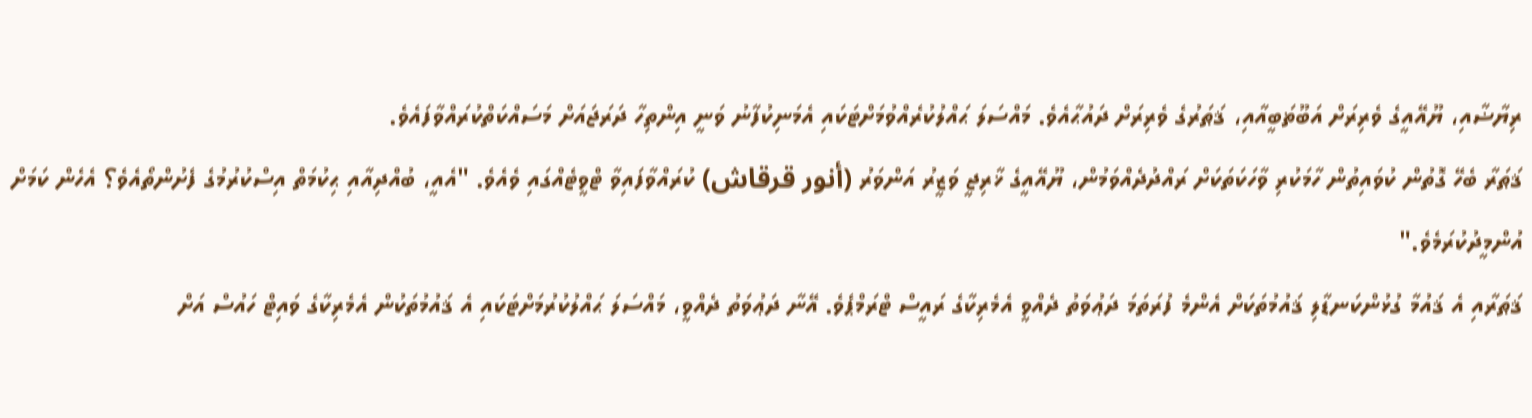ރިޔާޟާއި، ޔޫއޭއީގެ ވެރިރަށް އަބޫޡަބީއާއި، ޤަޠަރުގެ ވެރިރަށް ދައުޙާއެވެ. މައްސަލަ ޙައްލުކުރެއްވުމަށްޓަކައި އެމަނިކުފާނު ވަނީ އިންތިހާ ދަރަޖައަށް މަސައްކަތްކުރައްވާފައެވެ.
ޤަޠަރާ ބެހޭ ގޮތުން ކުވައިތުން ހާމަކުރި ވާހަކަތަކަށް ރައްދުދެއްވަމުން، ޔޫއޭއީގެ ޚާރިޖީ ވަޒީރު އަންވަރު (أنور قرقاش) ކުރައްވާފައިވާ ޓްވީޓެއްގައި ވެއެވެ. "އެއީ، ބުއްދިއާއި ޙިކުމަތް އިސްކުރުމުގެ ފެށުންތޯއެވެ؟ އެހެން ކަމަށް އުންމީދުކުރަމެވެ."
ޤަޠަރާއި އެ ޤައުމާ ގުޅުންކަނޑާލި ޤައުމުތަކަށް އެންމެ ފުރަތަމަ ދަޢުވަތު ދެއްވީ އެމެރިކާގެ ރައީސް ޓްރަމްޕެވެ. އޭނާ ދަޢުވަތު ދެއްވީ، މައްސަލަ ޙައްލުކުރުމަށްޓަކައި އެ ޤައުމުތަކުން އެމެރިކާގެ ވައިޓް ހައުސް އަށް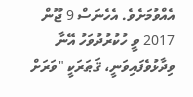އެއްވުމަށެވެ. އެހެނަސް 9 ޖޫން 2017 ވީ ހުކުރުދުވަހު އޭނާ ވިދާޅުވެފައިވަނީ، ޤަޠަރަކީ "ވަރަށް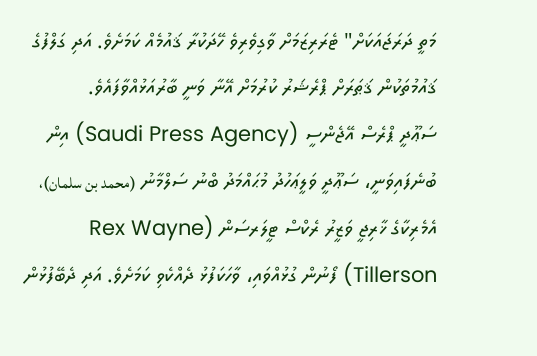މަތީ ދަރަޖައަކަށް" ޓެރަރިޒަމަށް ވާގިވެރިވެ ހޭދަކުރާ ޤައުމެއް ކަމަށެވެ. އަދި ގަލްފުގެ ޤައުމުތަކުން ޤަޠަރަށް ޕްރެޝަރު ކުރުމަށް އޭނާ ވަނީ ބާރުއަޅުއްވާފައެވެ.
ސަޢޫދީ ޕްރެސް އޭޖެންސީ (Saudi Press Agency) އިން ބުނެފައިވަނީ، ސަޢޫދީ ވަލީޢަހުދު މުޙައްމަދު ބްނު ސަލްމާނު (محمد بن سلمان)، އެމެރިކާގެ ޚާރިޖީ ވަޒީރު ރެކްސް ޓީލަރސަން (Rex Wayne Tillerson) ފޯނުން ގުޅުއްވައި، ވާހަކަފުޅު ދެއްކެވި ކަމަށެވެ. އަދި ދެބޭފުޅުން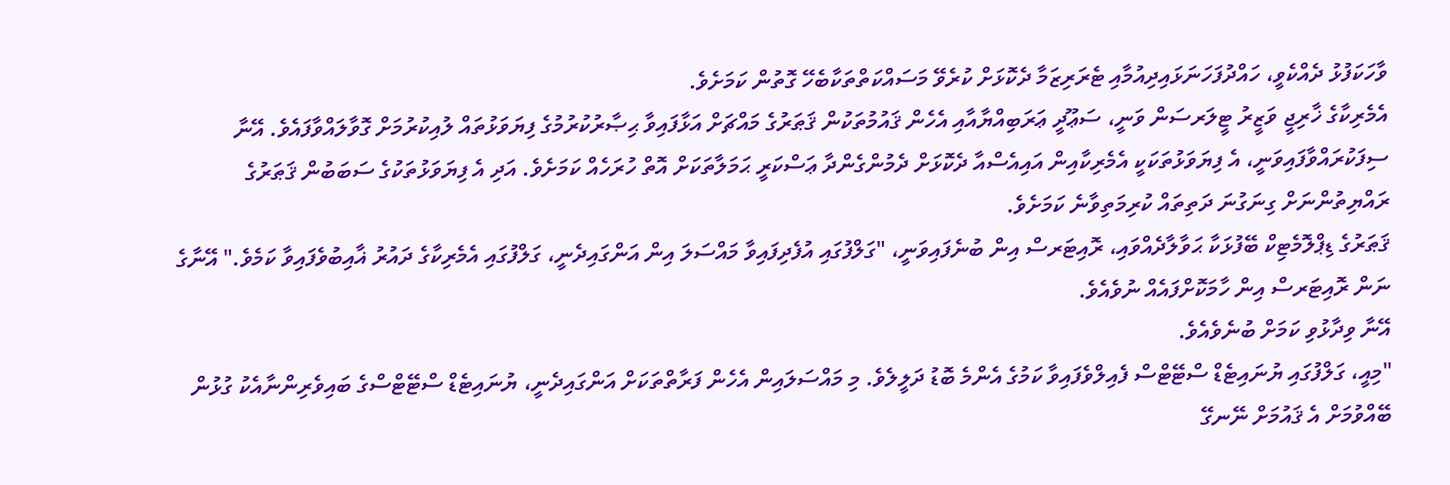ވާހަކަފުޅު ދެއްކެވީ، ހައްދުފަހަނަޅައިދިއުމާއި ޓެރަރިޒަމާ ދެކޮޅަށް ކުރެވޭ މަސައްކަތްތަކާބެހޭ ގޮތުން ކަމަށެވެ.
އެމެރިކާގެ ޚާރިޖީ ވަޒީރު ޓީލަރސަން ވަނީ، ސަޢޫދީ ޢަރަބިއްޔާއާއި އެހެން ޤައުމުތަކުން ޤަޠަރުގެ މައްޗަށް އަޅާފައިވާ ޙިޞާރުކުރުމުގެ ފިޔަވަޅުތައް ލުއިކުރުމަށް ގޮވާލައްވާފައެވެ. އޭނާ ސިފަކުރައްވާފައިވަނީ، އެ ފިޔަވަޅުތަކަކީ އެމެރިކާއިން އައިއެސްއާ ދެކޮޅަށް ދެމުންގެންދާ ޢަސްކަރީ ޙަމަލާތަކަށް އޮތް ހުރަހެއް ކަމަށެވެ. އަދި އެ ފިޔަވަޅުތަކުގެ ސަބަބުން ޤަޠަރުގެ ރައްޔިތުންނަށް ގިނަގުނަ ދަތިތައް ކުރިމަތިވާނެ ކަމަށެވެ.
ޤަޠަރުގެ ޑިޕްލޮމެޓިކް ބޭފުޅަކާ ޙަވާލާދެއްވައި، ރޮއިޓަރސް އިން ބުނެފައިވަނީ، "ގަލްފުގައި އުފެދިފައިވާ މައްސަލަ އިން އަންގައިދެނީ، ގަލްފުގައި އެމެރިކާގެ ދައުރު ޣާއިބުވެފައިވާ ކަމެވެ." އޭނާގެ ނަން ރޮއިޓަރސް އިން ހާމަކޮށްފައެއް ނުވެއެވެ.
އޭނާ ވިދާޅުވި ކަމަށް ބުނެވެއެވެ.
"މިއީ، ގަލްފުގައި ޔުނައިޓެޑް ސްޓޭޓްސް ފެއިލްވެފައިވާ ކަމުގެ އެންމެ ބޮޑު ދަލީލެވެ. މި މައްސަލައިން އެހެން ފަރާތްތަކަށް އަންގައިދެނީ، ޔުނައިޓެޑް ސްޓޭޓްސްގެ ބައިވެރިންނާއެކު ގުޅުން ބޭއްވުމަށް އެ ޤައުމަށް ނޭނގޭ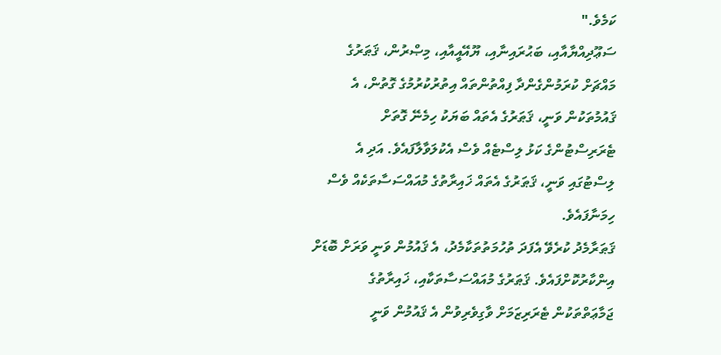ކަމެވެ."
ސަޢޫދިއްޔާއާއި، ބަޙުރައިނާއި، ޔޫއޭއީއާއި، މިޞްރުން، ޤަޠަރުގެ މައްޗަށް ކުރަމުންގެންދާ ފިއްތުންތައް އިތުރުކުރުމުގެ ގޮތުން، އެ ޤައުމުތަކުން ވަނީ، ޤަޠަރުގެ އެތައް ބަޔަކު ހިމެނޭ ގޮތަށް ޓެރަރިސްޓުންގެ ކަޅު ލިސްޓެއް ވެސް އެކުލަވާލާފައެވެ. އަދި އެ ލިސްޓުގައި ވަނީ، ޤަޠަރުގެ އެތައް ޚައިރާތުގެ މުއައްސަސާތަކެއް ވެސް ހިމަނާފައެވެ.
ޤަޠަރާމެދު ކުރެވޭ އެފަދަ ތުހުމަތުތަކާމެދު، އެ ޤައުމުން ވަނީ ވަރަށް ބޮޑަށް އިންކާރުކޮށްފައެވެ. ޤަޠަރުގެ މުއައްސަސާތަކާއި، ޚައިރާތުގެ ޖަމާޢަތްތަކުން ޓެރަރިޒަމަށް ވާގިވެރިވުން އެ ޤައުމުން ވަނީ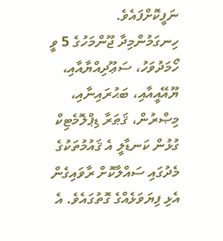ނަފީކޮށްފައެވެ.
ހިނގަމުންމިދާ ޖޫންމަހުގެ 5 ވީ ހޯމަދުވަހު، ސަޢޫދިއްޔާއާއި، ޔޫއޭއީއާއި، ބަޙުރައިނާއި، މިޞްރުން، ޤަޠަރާ ޑިޕްލޮމެޓިކް ގުޅުން ކަނޑާލީ އެ ޤައުމުތަކުގެ މެދުގައި ސައްލާކޮށް ރާވައިގެން އެޅި ފިޔަވަޅެއްގެ ގޮތުގައެވެ. އެ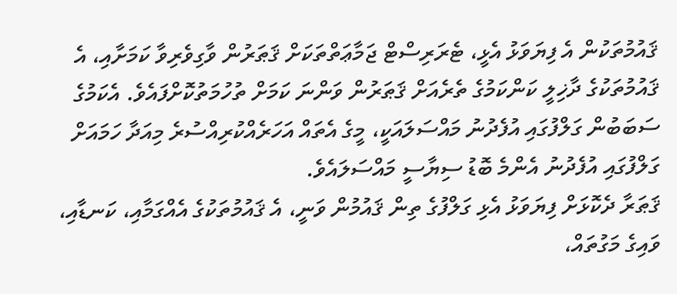ޤައުމުތަކުން އެ ފިޔަވަޅު އެޅީ، ޓެރަރިސްޓް ޖަމާޢަތްތަކަށް ޤަޠަރުން ވާގިވެރިވާ ކަމަށާއި، އެ ޤައުމުތަކުގެ ދާޚިލީ ކަންކަމުގެ ތެރެއަށް ޤަޠަރުން ވަންނަ ކަމަށް ތުހުމަތުކޮށްފައެވެ. އެކަމުގެ ސަބަބުން ގަލްފުގައި އުފެދުނު މައްސަލައަކީ، މީގެ އެތައް އަހަރެއްކުރިއްސުރެ މިއަދާ ހަމައަށް ގަލްފުގައި އުފެދުނު އެންމެ ބޮޑު ސިޔާސީ މައްސަލައެވެ.
ޤަޠަރާ ދެކޮޅަށް ފިޔަވަޅު އެޅި ގަލްފުގެ ތިން ޤައުމުން ވަނީ، އެ ޤައުމުތަކުގެ އެއްގަމާއި، ކަނޑާއި، ވައިގެ މަގުތައް،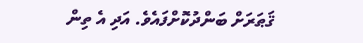ޤަޠަރަށް ބަންދުކޮށްފައެވެ. އަދި އެ ތިން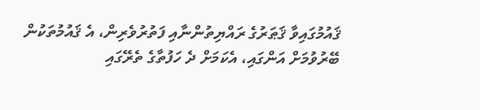ޤައުމުގައިވާ ޤަޠަރުގެ ރައްޔިތުންނާއި ފަތުރުވެރިން، އެ ޤައުމުތަކުން ބޭރުވުމަށް އަންގައި، އެކަމަށް ދެ ހަފުތާގެ ތެރޭގައި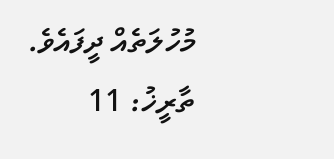މުހުލަތެއް ދީފައެވެ.
ތާރީޚު: 11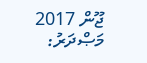ޖޫން 2017
މަޞްދަރު: